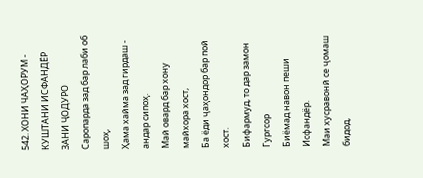542. ХОНИ ЧАҲОРУМ - КУШТАНИ ИСФАНДЁР ЗАНИ ҶОДУРО
Саропарда зад бар лаби об шоҳ,
Ҳама хайма зад гирдаш - андар сипоҳ.
Май овард бар хону майхора хост,
Ба ёди ҷаҳондор бар пой хост.
Бифармуд, то дар замон Гургсор
Биёмад навон пеши Исфандёр.
Маи хусравонӣ се ҷомаш бидод,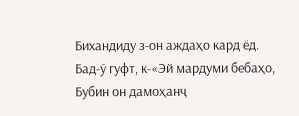Бихандиду з-он аждаҳо кард ёд.
Бад-ӯ гуфт, к-«Эй мардуми бебаҳо,
Бубин он дамоҳанҷ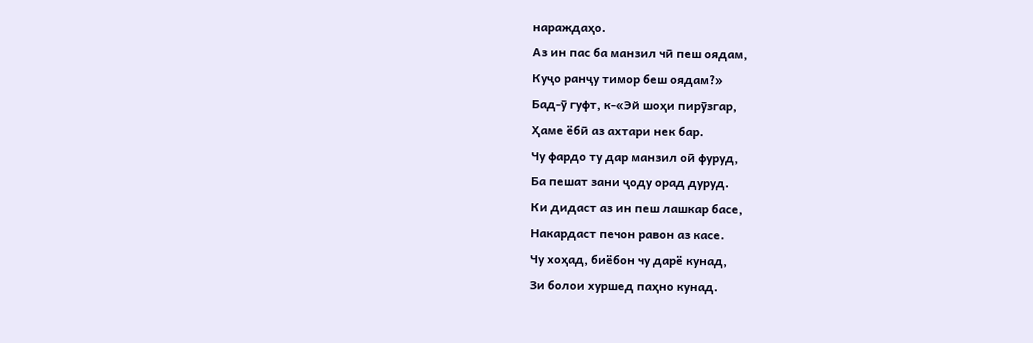нараждаҳо.
Аз ин пас ба манзил чӣ пеш оядам,
Куҷо ранҷу тимор беш оядам?»
Бад-ӯ гуфт, к-«Эй шоҳи пирӯзгар,
Ҳаме ёбӣ аз ахтари нек бар.
Чу фардо ту дар манзил оӣ фуруд,
Ба пешат зани ҷоду орад дуруд.
Ки дидаст аз ин пеш лашкар басе,
Накардаст печон равон аз касе.
Чу хоҳад, биёбон чу дарё кунад,
Зи болои хуршед паҳно кунад.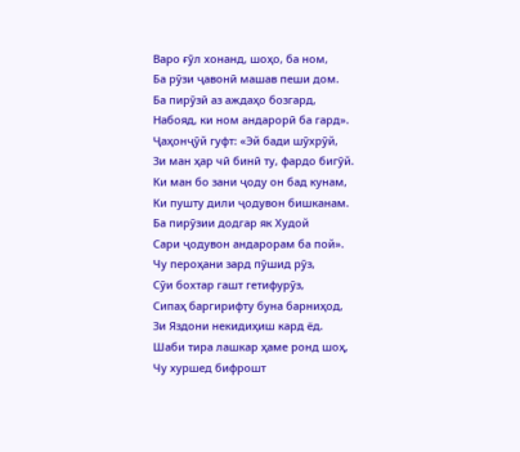Варо ғӯл хонанд, шоҳо, ба ном,
Ба рӯзи ҷавонӣ машав пеши дом.
Ба пирӯзӣ аз аждаҳо бозгард,
Набояд, ки ном андарорӣ ба гард».
Ҷаҳонҷӯй гуфт: «Эй бади шӯхрӯй,
Зи ман ҳар чӣ бинӣ ту, фардо бигӯй.
Ки ман бо зани ҷоду он бад кунам,
Ки пушту дили ҷодувон бишканам.
Ба пирӯзии додгар як Худой
Сари ҷодувон андарорам ба пой».
Чу пероҳани зард пӯшид рӯз,
Сӯи бохтар гашт гетифурӯз,
Сипаҳ баргирифту буна барниҳод,
Зи Яздони некидиҳиш кард ёд.
Шаби тира лашкар ҳаме ронд шоҳ,
Чу хуршед бифрошт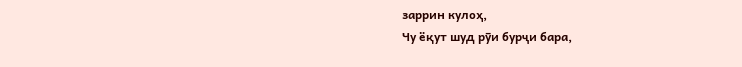заррин кулоҳ,
Чу ёқут шуд рӯи бурҷи бара,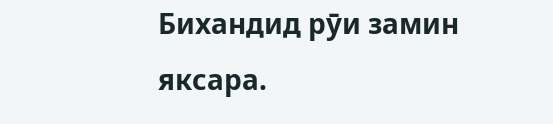Бихандид рӯи замин яксара.